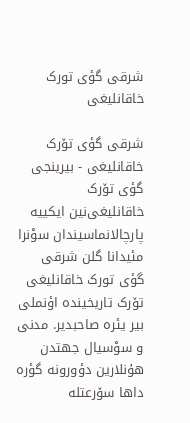شرقی گؤی تورک خاقانلیغی

شرقی گؤی تۆرک خاقانلیغی - بیرینجی گؤی تۆرک خاقانلیغی‌نین ایکییه پارچالانماسیندان سوْنرا مئیدانا گلن شرقی گؤی تورک خاقانلیغی تۆرک تاریخینده اؤنملی بیر یئره صاحبدیر. مدنی و سوْسیال جهتدن هۇنلارین دؤورونه گؤره داها سۆرعتله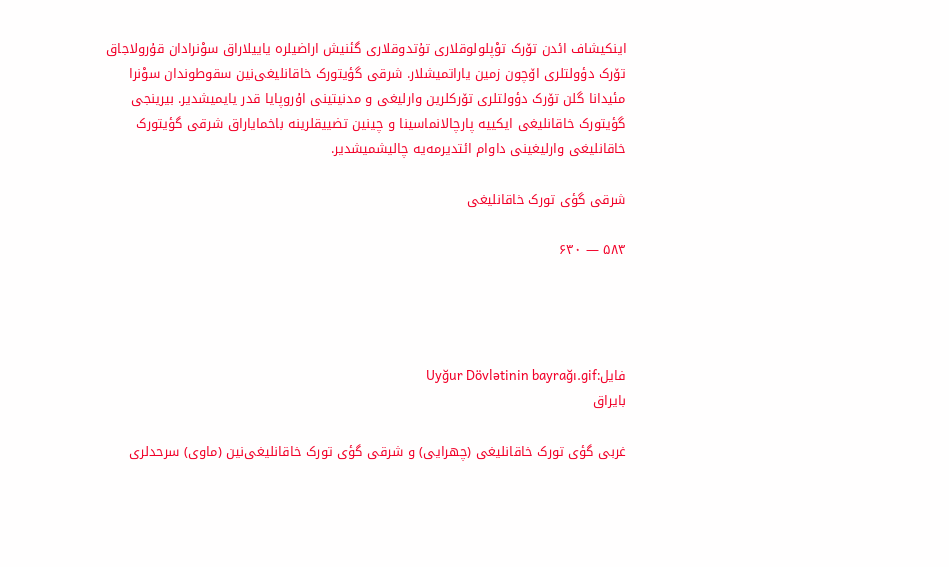اینکیشاف ائدن تۆرک توْپلولوقلاری تۇتدوقلاری گئنیش اراضیلره یاییلاراق سوْنرادان قۇرولاجاق تۆرک دؤولتلری اۆچون زمین یاراتمیشلار. شرقی گؤیتورک خاقانلیغی‌نین سقوطوندان سوْنرا مئیدانا گلن تۆرک دؤولتلری تۆرکلرین وارلیغی و مدنیتینی اۇروپایا قدر یایمیشدیر. بیرینجی گؤیتورک خاقانلیغی ایکییه پارچالانماسینا و چینین تضییقلرینه باخمایاراق شرقی گؤیتورک خاقانلیغی وارلیغینی داوام ائتدیرمه‌یه چالیشمیشدیر.

شرقی گؤی تورک خاقانلیغی

۵۸۳ — ۶۳۰




فایل:Uyğur Dövlətinin bayrağı.gif
بایراق

غربی گؤی تورک خاقانلیغی (چهرایی) و شرقی گؤی تورک خاقانلیغی‌نین (ماوی) سرحدلری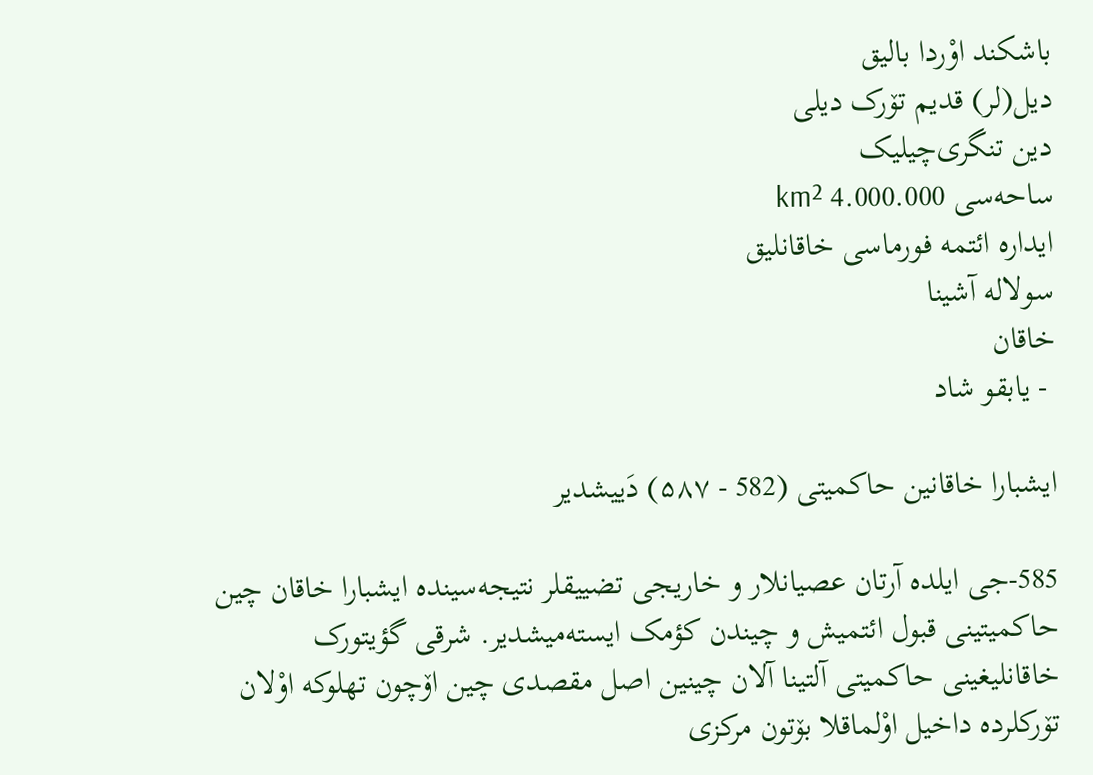باشکند اوْردا بالیق
دیل(لر) قدیم تۆرک دیلی
دین تنگری‌چیلیک
ساحه‌سی 4.000.000 km²
ایداره ائتمه فورماسی خاقانلیق
سولاله آشینا
خاقان
 - یابقو شاد

ایشبارا خاقانین حاکمیتی (582 - ۵۸۷) دَییشدیر

585-جی ایلده آرتان عصیانلار و خاریجی تضییقلر نتیجه‌سینده ایشبارا خاقان چین حاکمیتینی قبول ائتمیش و چیندن کؤمک ایسته‌میشدیر. شرقی گؤیتورک خاقانلیغینی حاکمیتی آلتینا آلان چینین اصل مقصدی چین اۆچون تهلوکه‌‌ اوْلان تۆرکلرده داخیل اوْلماقلا بۆتون مرکزی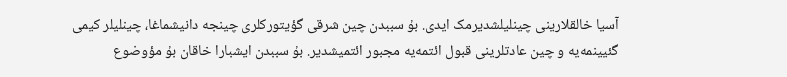آسیا خالقلارینی چینلیلشدیرمک ایدی. بۇ سببدن چین شرقی گؤیتورکلری چینجه دانیشماغا، چینلیلر کیمی گئیینمه‌یه و چین عادتلرینی قبول ائتمه‌یه مجبور ائتمیشدیر. بۇ سببدن ایشبارا خاقان بۇ مؤوضوع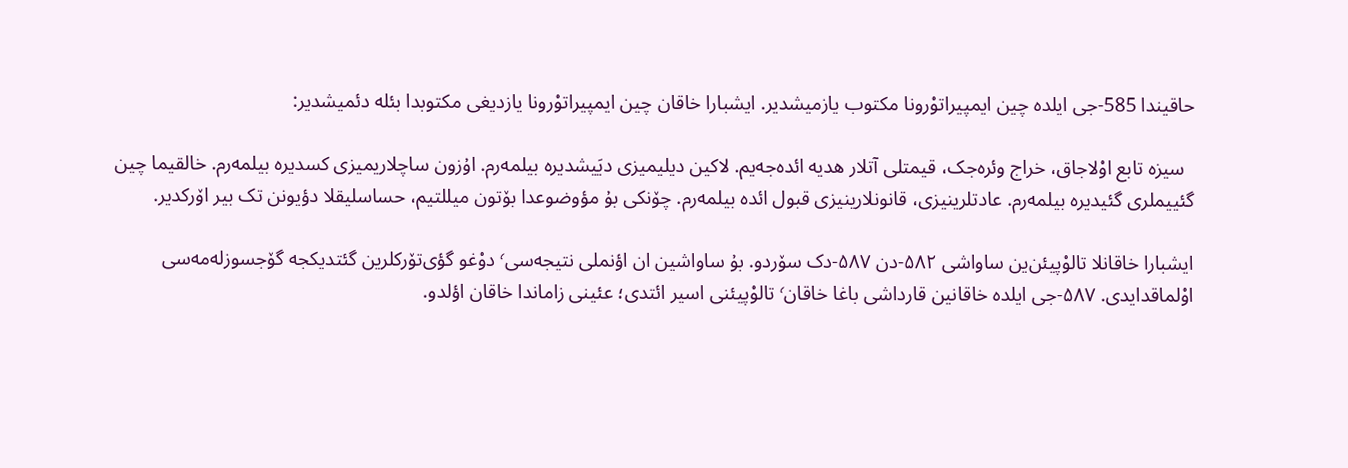حاقیندا 585-جی ایلده چین ایمپیراتوْرونا مکتوب یازمیشدیر. ایشبارا خاقان چین ایمپیراتوْرونا یازدیغی مکتوبدا بئله دئمیشدیر:

  سیزه تابع اوْلاجاق، خراج وئره‌جک، قیمتلی آتلار هدیه‌‌ ائده‌جه‌یم. لاکین دیلیمیزی دیَیشدیره بیلمه‌رم. اۇزون ساچلاریمیزی کسدیره بیلمه‌رم. خالقیما چین گئییملری گئیدیره بیلمه‌رم. عادتلرینیزی، قانونلارینیزی قبول ائده بیلمه‌رم. چۆنکی بۇ مؤوضوعدا بۆتون میللتیم، حساسلیقلا دؤیونن تک بیر اۆرکدیر.

ایشبارا خاقانلا تالوْپیئن‌ین ساواشی ۵۸۲-دن ۵۸۷-دک سۆردو. بۇ ساواشین ان اؤنملی نتیجه‌سی٬ دوْغو گؤی‌تۆرکلرین گئتدیکجه گۆجسوزله‌مه‌سی اوْلماقدایدی. ۵۸۷-جی ایلده خاقانین قارداشی باغا خاقان٬ تالوْپیئنی اسیر ائتدی؛ عئینی زاماندا خاقان اؤلدو.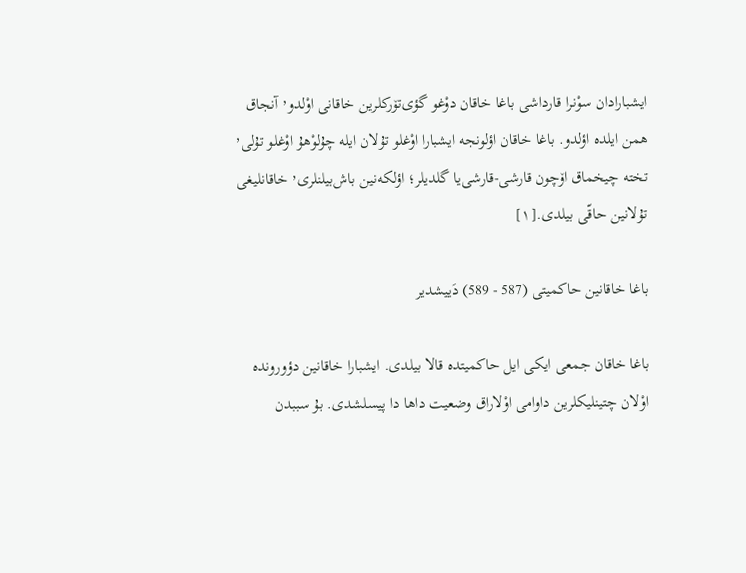ایشبارادان سوْنرا قارداشی باغا خاقان دوْغو گؤی‌تۆرکلرین خاقانی اوْلدو٬ آنجاق همن ایلده اؤلدو. باغا خاقان اؤلونجه ایشبارا اوْغلو تۇلان ایله چۇلوْهۇ اوْغلو تۇلی٬ تخته چیخماق اۆچون قارشی-قارشی‌یا گلدیلر؛ اؤلکه‌نین باش‌بیلنلری٬ خاقانلیغی تۇلانین حاقّی بیلدی.[۱]

باغا خاقانین حاکمیتی (587 - 589) دَییشدیر

باغا خاقان جمعی ایکی ایل حاکمیتده قالا بیلدی. ایشبارا خاقانین دؤورونده اوْلان چتینلیکلرین داوامی اوْلاراق وضعیت داها دا پیسلشدی. بۇ سببدن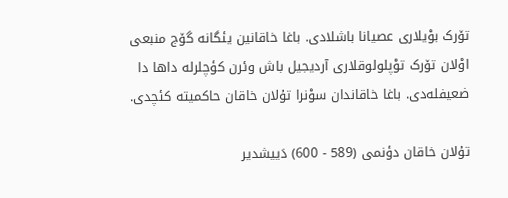تۆرک بوْیلاری عصیانا باشلادی. باغا خاقانین یئگانه گۆج منبعی اوْلان تۆرک توْپلولوقلاری آردیجیل باش وئرن کؤچلرله داها دا ضعیفله‌دی. باغا خاقاندان سوْنرا تۇلان خاقان حاکمیته کئچدی.

تۇلان خاقان دؤنمی (589 - 600) دَییشدیر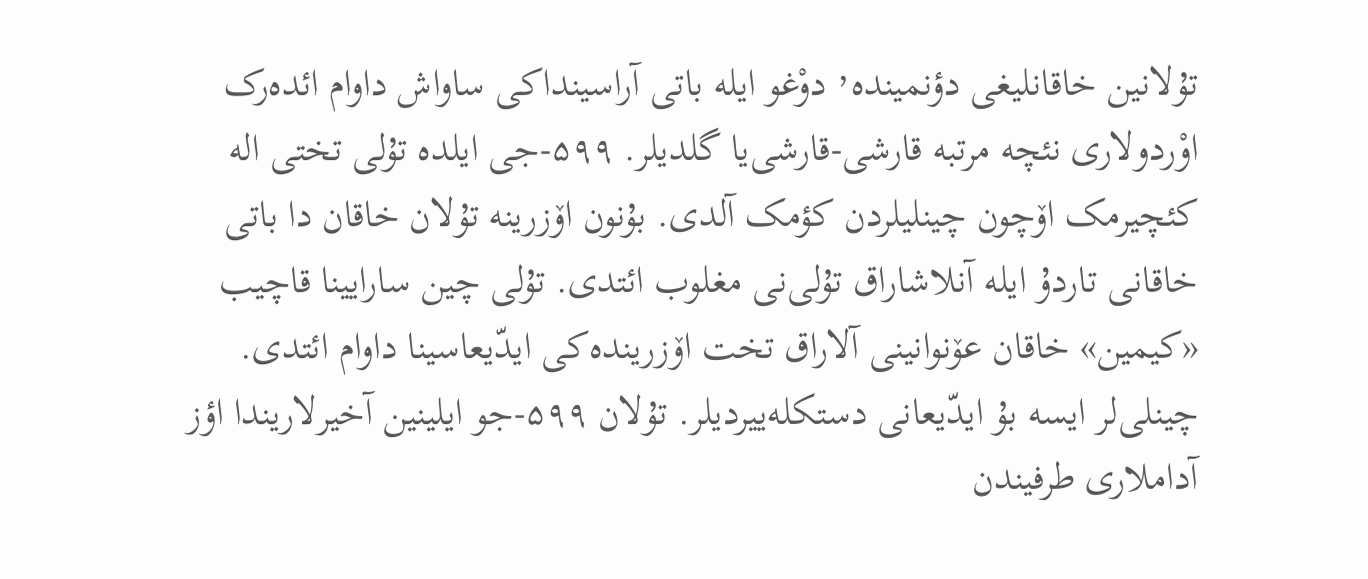تۇلانین خاقانلیغی دؤنمینده٬ دوْغو ایله باتی آراسینداکی ساواش داوام ائده‌رک اوْردولاری نئچه مرتبه قارشی-قارشی‌یا گلدیلر. ۵۹۹-جی ایلده تۇلی تختی اله کئچیرمک اۆچون چینلیلردن کؤمک آلدی. بۇنون اۆزرینه تۇلان خاقان دا باتی خاقانی تاردۇ ایله آنلاشاراق تۇلی‌نی مغلوب ائتدی. تۇلی چین سارایینا قاچیب «کیمین» خاقان عۆنوانینی آلاراق تخت اۆزرینده‌کی ایدّیعاسینا داوام ائتدی. چینلی‌لر ایسه بۇ ایدّیعانی دستکله‌ییردیلر. تۇلان ۵۹۹-جو ایلینین آخیرلاریندا اؤز آداملاری طرفیندن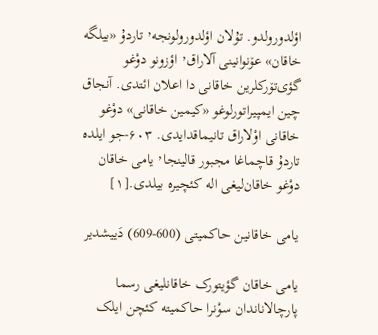اؤلدورولدو. تۇلان اؤلدورولونجه٬ تاردۇ «بیلگه خاقان» عۆنوانینی آلاراق٬ اؤزونو دوْغو گؤی‌تۆرکلرین خاقانی دا اعلان ائتدی. آنجاق چین ایمپیراتورلوغو «کیمین خاقانی» دوْغو خاقانی اوْلاراق تانیماقدایدی. ۶۰۳-جو ایلده تاردۇ قاچماغا مجبور قالینجا٬ یامی خاقان دوْغو خاقان‌لیغی اله کئچیره بیلدی.[۱]

یامی خاقانین حاکمیتی (600-609) دَییشدیر

یامی خاقان گؤیتورک خاقانلیغی رسما پارچالاناندان سوْنرا حاکمیته کئچن ایلک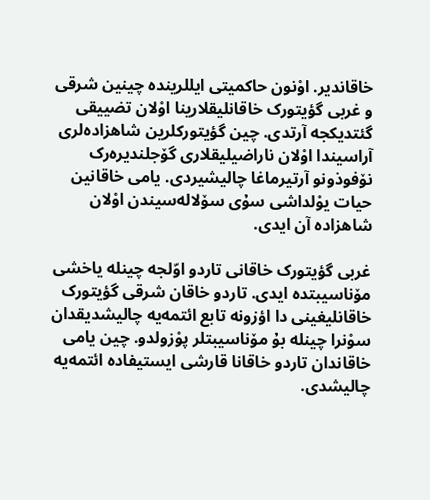خاقاندیر. اوْنون حاکمیتی ایللرینده چینین شرقی و غربی گؤیتورک خاقانلیقلارینا اوْلان تضییقی گئتدیکجه آرتدی. چین گؤیتورکلرین شاهزاده‌لری آراسیندا اوْلان ناراضیلیقلاری گۆجلندیره‌رک نۆفوذونو آرتیرماغا چالیشیردی. یامی خاقانین حیات یوْلداشی سۇی سۆلاله‌سیندن اوْلان شاهزاده آن ایدی.

غربی گؤیتورک خاقانی تاردو اوّلجه چینله یاخشی مۆناسیبتده ایدی. تاردو خاقان شرقی گؤیتورک خاقانلیغینی دا اؤزونه تابع ائتمه‌یه چالیشدیقدان سوْنرا چینله بۇ مۆناسیبتلر پوْزولدو. چین یامی خاقاندان تاردو خاقانا قارشی ایستیفاده ائتمه‌یه چالیشدی.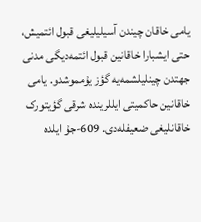یامی خاقان چیندن آسیلیلیغی قبول ائتمیش، حتی ایشبارا خاقانین قبول ائتمه‌دیگی مدنی جهتدن چینلیلشمه‌یه گؤز یۇمموشدو. یامی خاقانین حاکمیتی ایللرینده شرقی گؤیتورک خاقانلیغی ضعیفله‌دی. 609-جۇ ایلده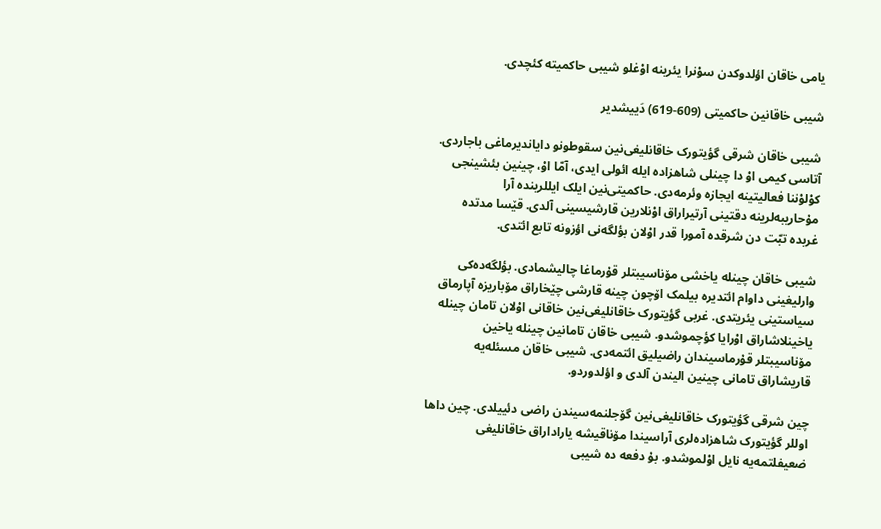یامی خاقان اؤلدوکدن سوْنرا یئرینه اوْغلو شیبی حاکمیته کئچدی.

شیبی خاقانین حاکمیتی (609-619) دَییشدیر

شیبی خاقان شرقی گؤیتورک خاقانلیغی‌نین سقوطونو دایاندیرماغی باجاردی. آتاسی کیمی اوْ دا چینلی شاهزاده ایله ائولی ایدی، آمّا اوْ، چینین بئشینجی کوْلوْننا فعالیتینه ایجازه وئرمه‌دی. حاکمیتی‌نین ایلک ایللرینده آرا مۇحاریبه‌‌لرینه دقتینی آرتیراراق اوْنلارین قارشیسینی آلدی. قێسا مدتده غربده تبّت دن شرقده آمورا قدر اوْلان بؤلگه‌نی اؤزونه تابع ائتدی.

شیبی خاقان چینله یاخشی مۆناسیبتلر قۇرماغا چالیشمادی. بؤلگه‌ده‌کی وارلیغینی داوام ائتدیره بیلمک اۆچون چینه قارشی چێخاراق مۆباریزه آپارماق سیاستینی یئریتدی. غربی گؤیتورک خاقانلیغی‌نین خاقانی اوْلان تامان چینله یاخینلاشاراق اوْرایا کؤچموشدو. شیبی خاقان تامانین چینله یاخین مۆناسیبتلر قۇرماسیندان راضیلیق ائتمه‌دی. شیبی خاقان مسئله‌‌یه قاریشاراق تامانی چینین الیندن آلدی و اؤلدوردو.

چین شرقی گؤیتورک خاقانلیغی‌نین گۆجلنمه‌سیندن راضی دئییلدی. چین داها اوللر گؤیتورک شاهزاده‌لری آراسیندا مۆناقیشه یاراداراق خاقانلیغی ضعیفلتمه‌یه نایل اوْلموشدو. بۇ دفعه‌‌ ده شیبی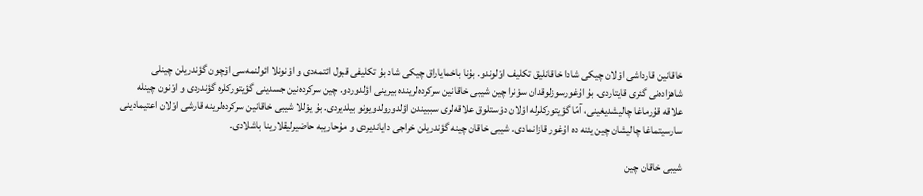خاقانین قارداشی اوْلان چیکی شادا خاقانلیق تکلیف اوْلوندو. بۇنا باخمایاراق چیکی شاد بۇ تکلیفی قبول ائتمه‌دی و اوْنونلا ائولنمه‌سی اۆچون گؤندریلن چینلی شاهزاده‌نی گئری قایتاردی. بۇ اۇغورسوزلوقدان سوْنرا چین شیبی خاقانین سرکرده‌لرینده بیرینی اؤلدوردو. چین سرکرده‌نین جسدینی گؤیتورکلره گؤندردی و اوْنون چینله علاقه‌‌ قۇرماغا چالیشدیغینی، آمّا گؤیتورکلرله اوْلان دوْستلوق علاقه‌‌لری سببیندن اؤلدورولدویونو بیلدیردی. بۇ یوْللا شیبی خاقانین سرکرده‌لرینه قارشی اوْلان اعتیمادینی سارسیتماغا چالیشان چین یئنه ده اۇغور قازانمادی. شیبی خاقان چینه گؤندریلن خراجی دایاندیردی و مۇحاریبه‌‌ حاضیرلیقلارینا باشلادی.

شیبی خاقان چین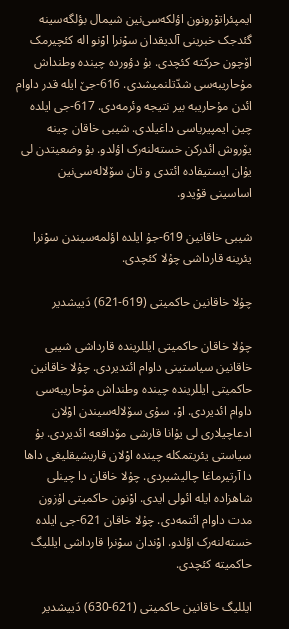ایمپئراتوْرونون اؤلکه‌سی‌نین شیمال بؤلگه‌سینه گئدجک خبرینی آلدیقدان سوْنرا اوْنو اله کئچیرمک اۆچون حرکته کئچدی. بۇ دؤورده چینده وطنداش مۇحاریبه‌‌سی شدّتلنمیشدی. 616-جێ ایله قدر داوام ائدن مۇحاریبه‌‌ بیر نتیجه وئرمه‌دی. 617-جی ایلده چین ایمپیریاسی داغیلدی. شیبی خاقان چینه یۆروش ائدرکن خسته‌لنه‌رک اؤلدو. بۇ وضعیتدن لی یۇان ایستیفاده ائتدی و تان سۆلاله‌سی‌نین اساسینی قوْیدو.

شیبی خاقانین 619-جۇ ایلده اؤلمه‌سیندن سوْنرا یئرینه قارداشی چۇلا کئچدی.

چۇلا خاقانین حاکمیتی (619-621) دَییشدیر

چۇلا خاقان حاکمیتی ایللرینده قارداشی شیبی خاقانین سیاستینی داوام ائتدیردی. چۇلا خاقانین حاکمیتی ایللرینده چینده وطنداش مۇحاریبه‌‌سی داوام ائدیردی. اوْ، سۇی سۆلاله‌سیندن اوْلان ادعاچیلاری لی یۇانا قارشی مۆدافعه‌‌ ائدیردی. بۇ سیاستی یئریتمکله چینده اوْلان قاریشیقلیغی داها دا آرتیرماغا چالیشیردی. چۇلا خاقان دا چینلی شاهزاده ایله ائولی ایدی. اوْنون حاکمیتی اۇزون مدت داوام ائتمه‌دی. چۇلا خاقان 621-جی ایلده خسته‌لنه‌رک اؤلدو. اوْندان سوْنرا قارداشی ایللیگ حاکمیته کئچدی.

ایللیگ خاقانین حاکمیتی (621-630) دَییشدیر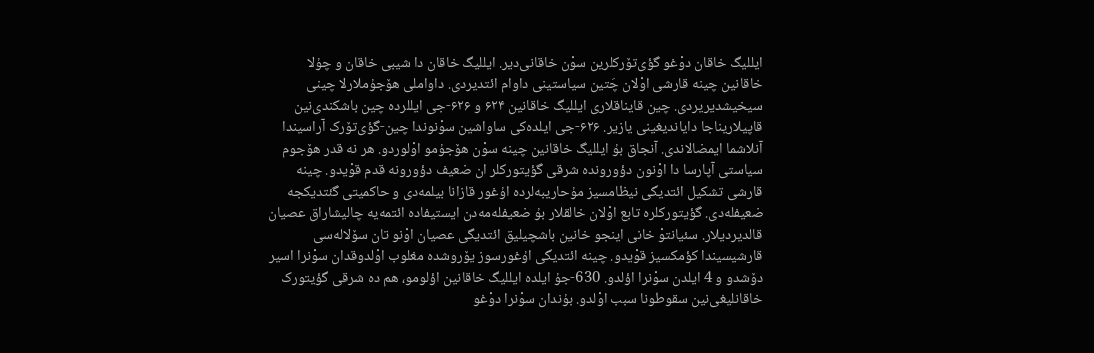ایللیگ خاقان دوْغو گؤی‌تۆرکلرین سوْن خاقانی‌دیر. ایللیگ خاقان دا شیبی خاقان و چۇلا خاقانین چینه قارشی اوْلان چَتین سیاستینی داوام ائتدیردی. داواملی هۆجۇملارلا چینی سیخیشدیریردی. چین قایناقلاری ایللیگ خاقانین ۶۲۴ و ۶۲۶-جی ایللرده چین باشکندی‌نین قاپیلاریناجا دایاندیغینی یازیر. ۶۲۶-جی ایلده‌کی ساواشین سوْنوندا چین-گؤی‌تۆرک آراسیندا آنلاشما ایمضالاندی. آنجاق بۇ ایللیگ خاقانین چینه سوْن هۆجۇمو اوْلوردو. هر نه قدر هۆجوم سیاستی آپارسا دا اوْنون دؤورونده شرقی گؤیتورکلر ان ضعیف دؤورونه قدم قوْیدو. چینه قارشی تشکیل ائتدیگی نیظامسیز مۇحاریبه‌‌لرده اۇغور قازانا بیلمه‌دی و حاکمیتی گئتدیکجه ضعیفله‌دی. گؤیتورکلره تابع اوْلان خالقلار بۇ ضعیفله‌مه‌دن ایستیفاده ائتمه‌یه چالیشاراق عصیان قالدیردیلار. سئیانتوْ خانی اینجو خانین باشچیلیق ائتدیگی عصیان اوْنو تان سۆلاله‌سی قارشیسیندا کؤمکسیز قوْیدو. چینه ائتدیگی اۇغورسوز یۆروشده مغلوب اوْلدوقدان سوْنرا اسیر دۆشدو و 4 ایلدن سوْنرا اؤلدو. 630-جۇ ایلده ایللیگ خاقانین اؤلومو، هم ده شرقی گؤیتورک خاقانلیغی‌نین سقوطونا سبب اوْلدو. بۇندان سوْنرا دوْغو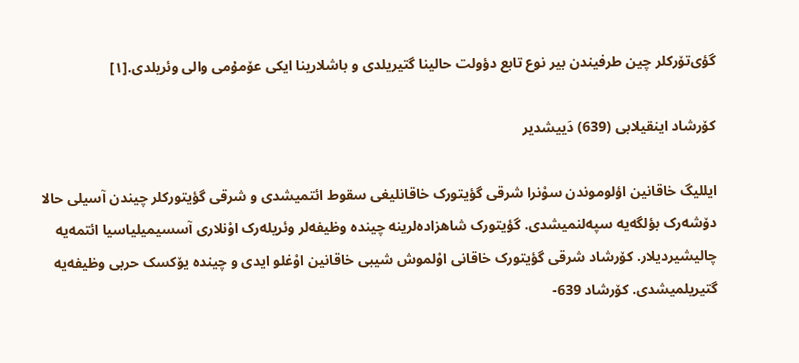گؤی‌تۆرکلر چین طرفیندن بیر نوع تابع دؤولت حالینا گتیریلدی و باشلارینا ایکی عۆمۇمی والی وئریلدی.[۱]

کۆرشاد اینقیلابی (639) دَییشدیر

ایللیگ خاقانین اؤلوموندن سوْنرا شرقی گؤیتورک خاقانلیغی سقوط ائتمیشدی و شرقی گؤیتورکلر چیندن آسیلی حالا دۆشه‌رک بؤلگه‌یه سپه‌لنمیشدی. گؤیتورک شاهزاده‌لرینه چینده وظیفه‌‌لر وئریله‌رک اوْنلاری آسسیمیلیاسیا ائتمه‌یه چالیشیردیلار. کۆرشاد شرقی گؤیتورک خاقانی اوْلموش شیبی خاقانین اوْغلو ایدی و چینده یۆکسک حربی وظیفه‌‌یه گتیریلمیشدی. کۆرشاد 639-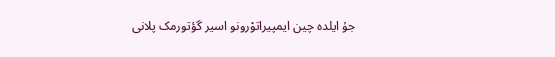جۇ ایلده چین ایمپیراتوْرونو اسیر گؤتورمک پلانی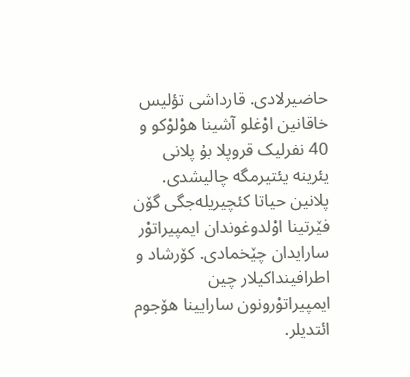حاضیرلادی. قارداشی تؤلیس خاقانین اوْغلو آشینا هوْلوْکو و 40 نفرلیک قروپلا بۇ پلانی یئرینه یئتیرمگه چالیشدی. پلانین حیاتا کئچیریله‌جگی گۆن فێرتینا اوْلدوغوندان ایمپیراتوْر سارایدان چێخمادی. کۆرشاد و اطرافینداکیلار چین ایمپیراتوْرونون سارایینا هۆجوم ائتدیلر.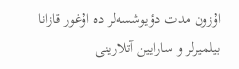اۇزون مدت دؤیوشسه‌لر ده اۇغور قازانا بیلمیرلر و سارایین آتلارینی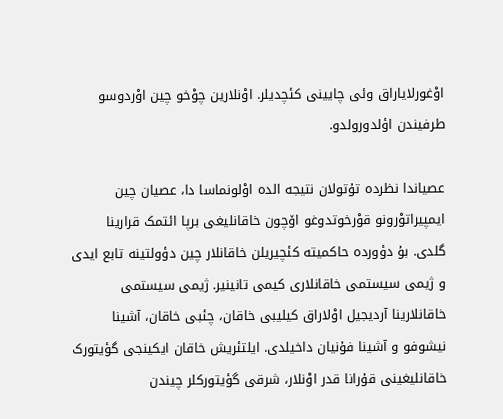اوْغورلایاراق وئی چایینی کئچدیلر. اوْنلارین چوْخو چین اوْردوسو طرفیندن اؤلدورولدو.

عصیاندا نظرده تۇتولان نتیجه الده اوْلونماسا دا، عصیان چین ایمپیراتوْرونو قوْرخوتدوغو اۆچون خاقانلیغی برپا ائتمک قرارینا گلدی. بۇ دؤورده حاکمیته کئچیریلن خاقانلار چین دؤولتینه تابع ایدی و ژیمی سیستمی خاقانلاری کیمی تانینیر. ژیمی سیستمی خاقانلارینا آردیجیل اوْلاراق کیلیبی خاقان، چئبی خاقان، آشینا نیشوفو و آشینا فۇنیان داخیلدی. ایلتئریش خاقان ایکینجی گؤیتورک خاقانلیغینی قۇرانا قدر اوْنلار، شرقی گؤیتورکلر چیندن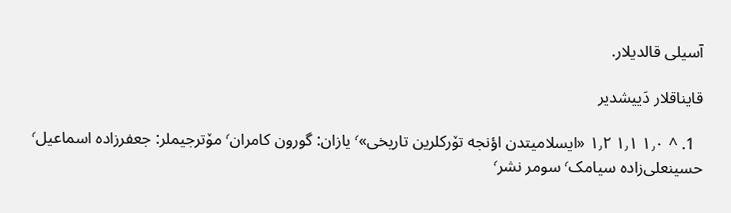آسیلی قالدیلار.

قایناقلار دَییشدیر

  1. ^ ۱٫۰ ۱٫۱ ۱٫۲ «ایسلامیتدن اؤنجه تۆرکلرین تاریخی»٬ یازان: گورون کامران٬ مۆترجیملر: جعفرزاده اسماعیل٬ حسینعلی‌زاده سیامک٬ سومر نشر٬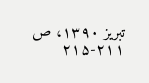تبریز ۱۳۹۰، ص ۲۱۱-۲۱۵